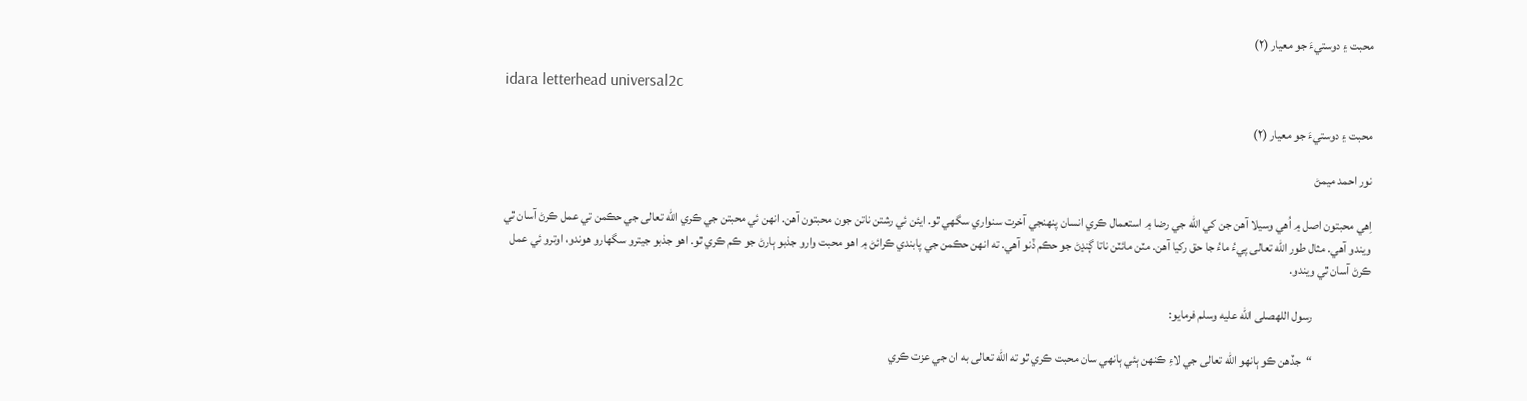محبت ۽ دوستيءَ جو معيار (٢)

idara letterhead universal2c

محبت ۽ دوستيءَ جو معيار (٢)

نور احمد ميمڻ

اِهي محبتون اصل ۾ اُهي وسيلا آهن جن کي الله جي رضا ۾ استعمال ڪري انسان پنهنجي آخرت سنواري سگھي ٿو. ايئن ئي رشتن ناتن جون محبتون آهن. انهن ئي محبتن جي ڪري الله تعالى جي حڪمن تي عمل ڪرڻ آسان ٿي ويندو آهي. مثال طور الله تعالى پيءُ ماءُ جا حق رکيا آهن. مٽن مائٽن ناتا ڳنڍڻ جو حڪم ڏنو آهي. ته انهن حڪمن جي پابندي ڪرائڻ ۾ اهو محبت وارو جذبو ٻارڻ جو ڪم ڪري ٿو. اهو جذبو جيترو سگھارو هوندو، اوترو ئي عمل ڪرڻ آسان ٿي ويندو.

                        رسول اللهصلى الله عليه وسلم فرمايو:

                        “جڏهن ڪو ٻانهو الله تعالى جي لاءِ ڪنهن ٻئي ٻانهي سان محبت ڪري ٿو ته الله تعالى به ان جي عزت ڪري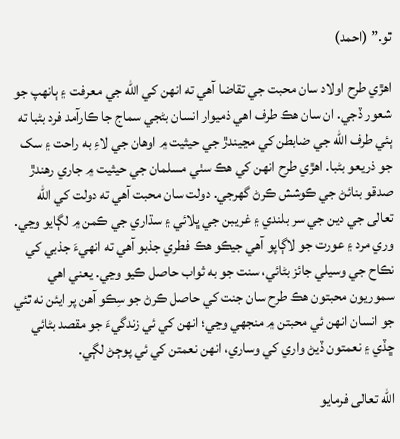ٿو.” (احمد)

اهڙي طرح اولاد سان محبت جي تقاضا آهي ته انهن کي الله جي معرفت ۽ ٻانهپ جو شعور ڏجي. ان سان هڪ طرف اهي ذميوار انسان بڻجي سماج جا ڪارآمد فرد بڻبا ته ٻئي طرف الله جي ضابطن کي مڃيندڙ جي حيثيت ۾ اوهان جي لاءِ به راحت ۽ سک جو ذريعو بڻبا. اهڙي طرح انهن کي هڪ سٺي مسلمان جي حيثيت ۾ جاري رهندڙ صدقو بنائڻ جي ڪوشش ڪرڻ گھرجي. دولت سان محبت آهي ته دولت کي الله تعالى جي دين جي سر بلندي ۽ غريبن جي ڀلائي ۽ سڌاري جي ڪمن ۾ لڳايو وڃي. وري مرد ۽ عورت جو لاڳاپو آهي جيڪو هڪ فطري جذبو آهي ته انهيءَ جذبي کي نڪاح جي وسيلي جائز بڻائي، سنت جو به ثواب حاصل ڪيو وڃي. يعني اهي سموريون محبتون هڪ طرح سان جنت کي حاصل ڪرڻ جو سِڪو آهن پر ايئن نه ٿئي جو انسان انهن ئي محبتن ۾ منجھي وڃي؛ انهن کي ئي زندگيءَ جو مقصد بڻائي ڇڏي ۽ نعمتون ڏيڻ واري کي وساري، انهن نعمتن کي ئي پوڄڻ لڳي.

الله تعالى فرمايو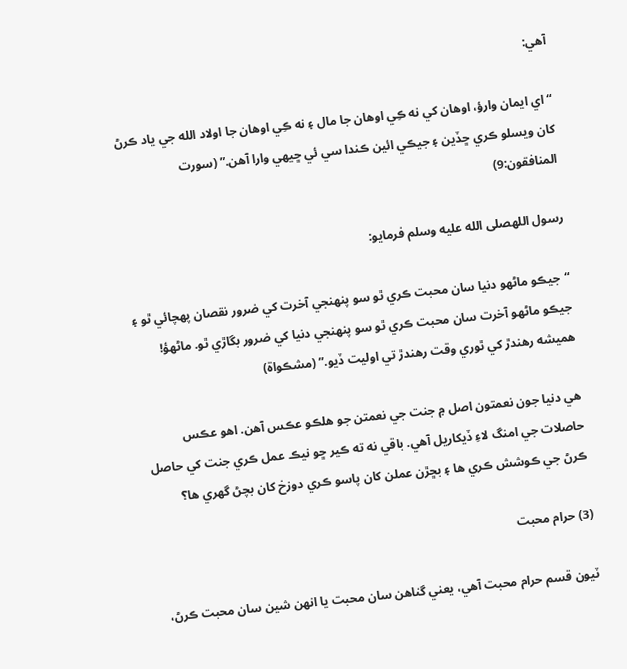آهي:

“اي ايمان وارؤ، اوھان کي نه ڪِي اوھان جا مال ۽ نه ڪِي اوھان جا اولاد الله جي ياد ڪرڻ کان ويسلو ڪري ڇڏين ۽ جيڪي ائين ڪندا سي ئي ڇيهي وارا آھن.” (سورت المنافقون:9)

رسول اللهصلى الله عليه وسلم فرمايو:

“جيڪو ماڻهو دنيا سان محبت ڪري ٿو سو پنهنجي آخرت کي ضرور نقصان پهچائي ٿو ۽ جيڪو ماڻهو آخرت سان محبت ڪري ٿو سو پنهنجي دنيا کي ضرور بگاڙي ٿو. ماڻهؤ! هميشه رهندڙ کي ٿوري وقت رهندڙ تي اوليت ڏيو.” (مشڪواة)

هي دنيا جون نعمتون اصل ۾ جنت جي نعمتن جو هلڪو عڪس آهن. اهو عڪس حاصلات جي امنگ لاءِ ڏيکاريل آهي. باقي نه ته ڪير ڇو نيڪ عمل ڪري جنت کي حاصل ڪرڻ جي ڪوشش ڪري ها ۽ بڇڙن عملن کان پاسو ڪري دوزخ کان بچڻ گھري ها؟

(3) حرام محبت

ٽيون قسم حرام محبت آهي، يعني گناهن سان محبت يا انهن شين سان محبت ڪرڻ،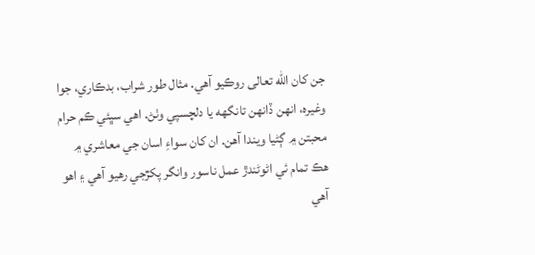جن کان الله تعالى روڪيو آهي. مثال طور شراب، بدڪاري، جوا وغيره، انهن ڏانهن تانگهه يا دلچسپي وٺڻ. اهي سڀئي ڪم حرام محبتن ۾ ڳڻيا ويندا آهن. ان کان سواءِ اسان جي معاشري ۾ هڪ تمام ئي اڻوڻندڙ عمل ناسور وانگر پکڙجي رهيو آهي ۽ اهو آهي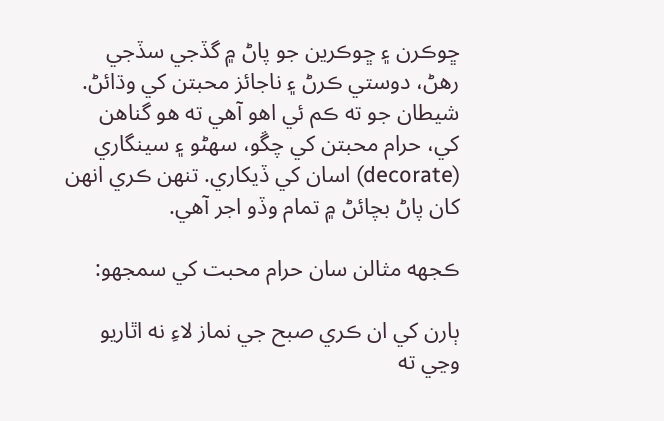ڇوڪرن ۽ ڇوڪرين جو پاڻ ۾ گڏجي سڏجي رهڻ، دوستي ڪرڻ ۽ ناجائز محبتن کي وڌائڻ. شيطان جو ته ڪم ئي اهو آهي ته هو گناهن کي، حرام محبتن کي چڱو، سهڻو ۽ سينگاري (decorate) اسان کي ڏيکاري. تنهن ڪري انهن کان پاڻ بچائڻ ۾ تمام وڏو اجر آهي.

ڪجھه مثالن سان حرام محبت کي سمجھو:

ٻارن کي ان ڪري صبح جي نماز لاءِ نه اٿاريو وڃي ته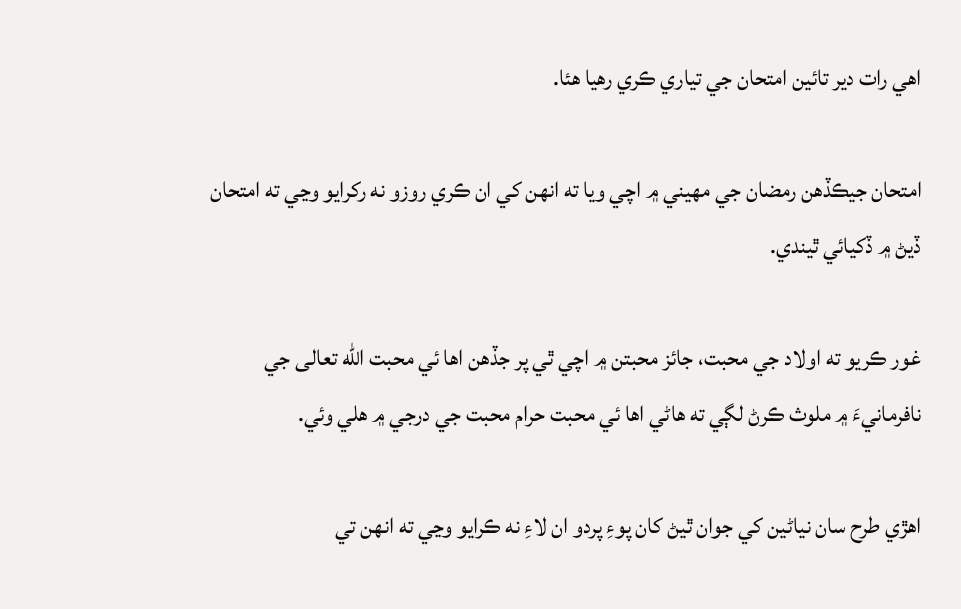اهي رات دير تائين امتحان جي تياري ڪري رهيا هئا.

امتحان جيڪڏهن رمضان جي مهيني ۾ اچي ويا ته انهن کي ان ڪري روزو نه رکرايو وڃي ته امتحان ڏيڻ ۾ ڏکيائي ٿيندي.

غور ڪريو ته اولاد جي محبت، جائز محبتن ۾ اچي ٿي پر جڏهن اها ئي محبت الله تعالى جي نافرمانيءَ ۾ ملوث ڪرڻ لڳي ته هاڻي اها ئي محبت حرام محبت جي درجي ۾ هلي وئي.

اهڙي طرح سان نياڻين کي جوان ٿيڻ کان پوءِ پردو ان لاءِ نه ڪرايو وڃي ته انهن تي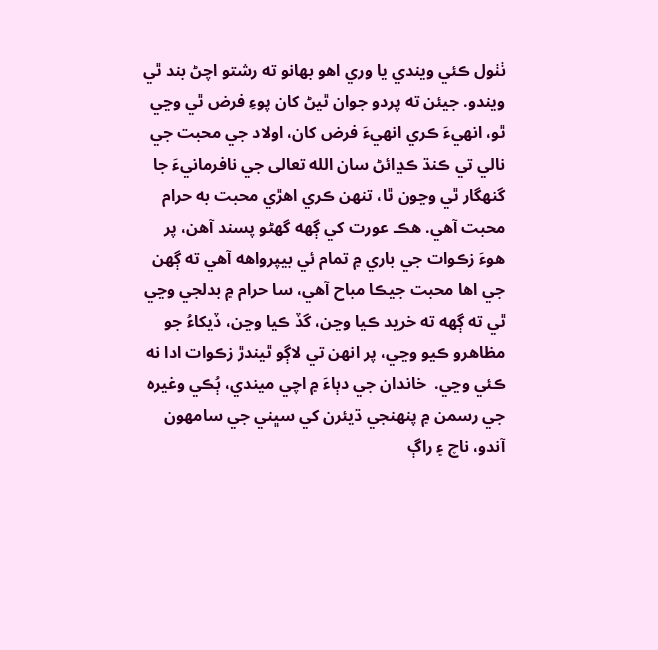ٺٺول ڪئي ويندي يا وري اهو بهانو ته رشتو اچڻ بند ٿي ويندو. جيئن ته پردو جوان ٿيڻ کان پوءِ فرض ٿي وڃي ٿو، انهيءَ ڪري انهيءَ فرض کان، اولاد جي محبت جي نالي تي ڪنڌ ڪڍائڻ سان الله تعالى جي نافرمانيءَ جا گنهگار ٿي وڃون ٿا، تنهن ڪري اهڙي محبت به حرام محبت آهي. هڪ عورت کي ڳهه گھڻو پسند آهن، پر هوءَ زڪوات جي باري ۾ تمام ئي بيپرواهه آهي ته ڳهن جي اها محبت جيڪا مباح آهي، سا حرام ۾ بدلجي وڃي ٿي ته ڳهه ته خريد ڪيا وڃن، گڏ ڪيا وڃن، ڏيکاءُ جو مظاهرو ڪيو وڃي، پر انهن تي لاڳو ٿيندڙ زڪوات ادا نه ڪئي وڃي.  خاندان جي دٻاءَ ۾ اچي ميندي، ٻُڪي وغيره جي رسمن ۾ پنهنجي ڌيئرن کي سڀني جي سامهون آندو، ناچ ۽ راڳ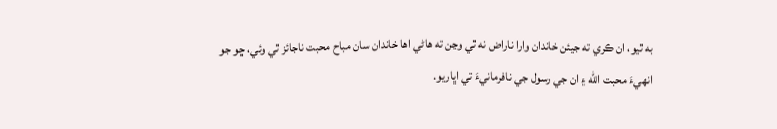به ٿيو، ان ڪري ته جيئن خاندان وارا ناراض نه ٿي وڃن ته هاڻي اها خاندان سان مباح محبت ناجائز ٿي وئي، ڇو جو انهيءَ محبت الله ۽ ان جي رسول جي نافرمانيءَ تي اڀاريو.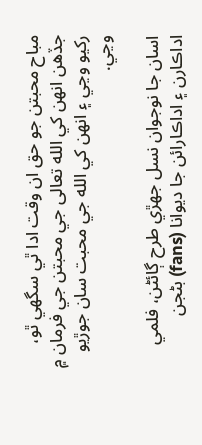مباح محبتن جو حق ان وقت ادا ٿي سگھي ٿو، جڏهن انهن کي الله تعالى جي محبتن جي فرمان ۾ رکيو وڃي ۽ انهن کي الله جي محبت سان جوڙيو وڃي.

اسان جا نوجوان نسل جهڙي طرح ڳائڻن، فلمي اداڪارن ۽ اداڪارائن جا ديوانا (fans) بڻجن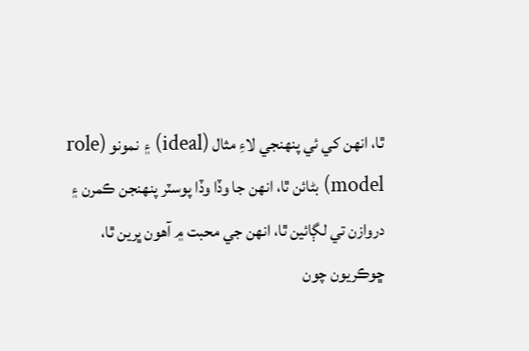ٿا، انهن کي ئي پنهنجي لاءِ مثال (ideal) ۽ نمونو (role model) بڻائن ٿا، انهن جا وڏا وڏا پوسٽر پنهنجن ڪمرن ۽ دروازن تي لڳائين ٿا، انهن جي محبت ۾ آهون ڀرين ٿا، ڇوڪريون چون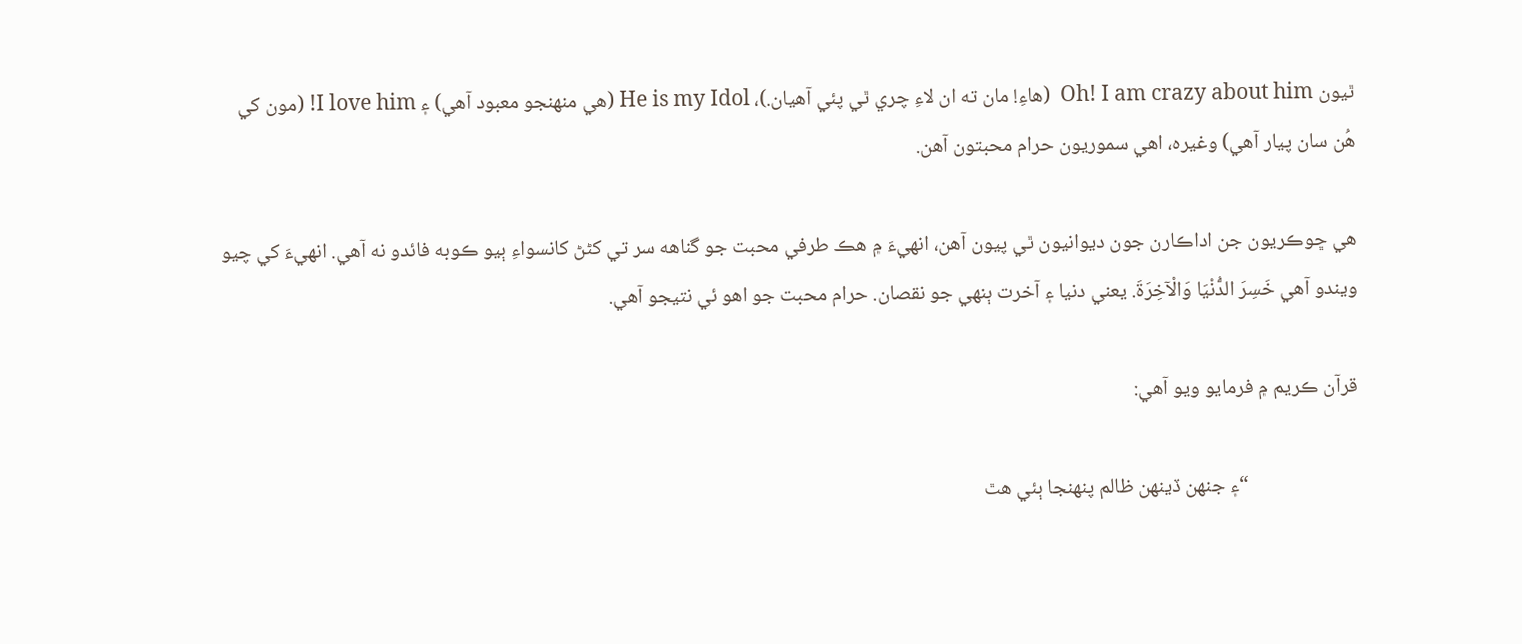ٿيون Oh! I am crazy about him  (هاءِ! مان ته ان لاءِ چري ٿي پئي آهيان.)، He is my Idol (هي منهنجو معبود آهي) ۽ I love him! (مون کي هُن سان پيار آهي) وغيره، اهي سموريون حرام محبتون آهن.

هي ڇوڪريون جن اداڪارن جون ديوانيون ٿي پيون آهن، انهيءَ ۾ هڪ طرفي محبت جو گناهه سر تي کڻڻ کانسواءِ ٻيو ڪوبه فائدو نه آهي. انهيءَ کي چيو ويندو آهي خَسِرَ الدُّنْيَا وَالْآخِرَةَ. يعني دنيا ۽ آخرت ٻنهي جو نقصان. حرام محبت جو اهو ئي نتيجو آهي.

قرآن ڪريم ۾ فرمايو ويو آهي:

                        “۽ جنھن ڏينھن ظالم پنھنجا ٻئي ھٿ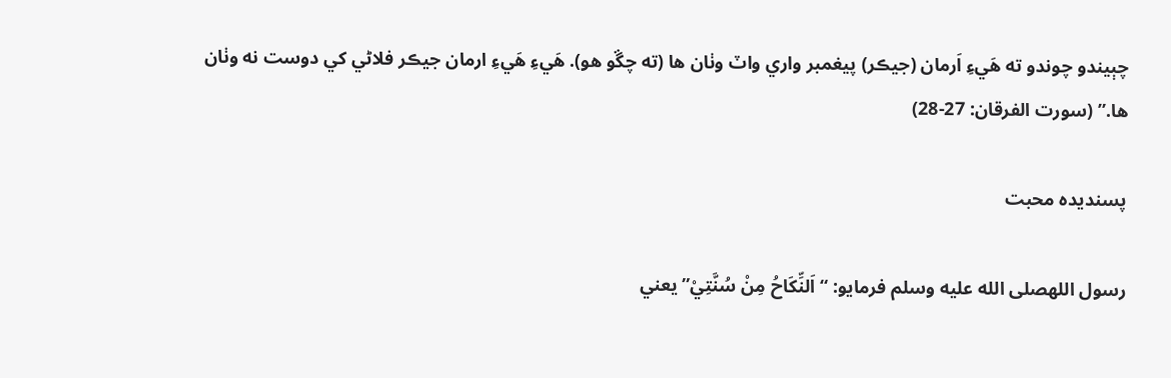چٻيندو چوندو ته ھَيءِ اَرمان (جيڪر) پيغمبر واري واٽ وٺان ھا (ته چڱو ھو). ھَيءِ ھَيءِ ارمان جيڪر فلاڻي کي دوست نه وٺان ھا.” (سورت الفرقان: 27-28)

پسنديده محبت

رسول اللهصلى الله عليه وسلم فرمايو: “اَلنِّکَاحُ مِنْ سُنَّتِيْ” يعني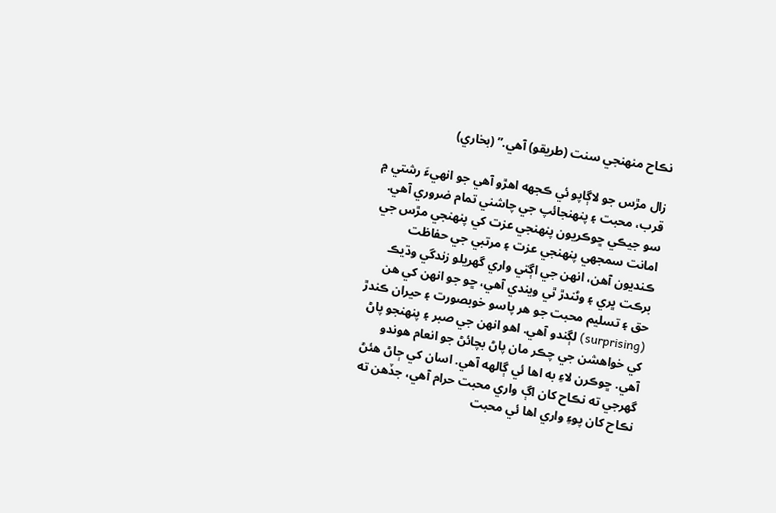نڪاح منهنجي سنت (طريقو) آهي.” (بخاري)

زال مڙس جو لاڳاپو ئي ڪجھه اهڙو آهي جو انهيءَ رشتي ۾ قرب، محبت ۽ پنهنجائپ جي چاشني تمام ضروري آهي. سو جيڪي ڇوڪريون پنهنجي عزت کي پنهنجي مڙس جي امانت سمجھي پنهنجي عزت ۽ مرتبي جي حفاظت ڪنديون آهن، انهن جي اڳتي واري گھريلو زندگي وڌيڪ برڪت ڀري ۽ وڻندڙ ٿي ويندي آهي، ڇو جو انهن کي هن حق ۽ تسليم محبت جو هر پاسو خوبصورت ۽ حيران ڪندڙ (surprising) لڳندو آهي. اهو انهن جي صبر ۽ پنهنجو پاڻ کي خواهشن جي چڪر مان پاڻ بچائڻ جو انعام هوندو آهي. ڇوڪرن لاءِ به اها ئي ڳالهه آهي. اسان کي ڄاڻ هئڻ گھرجي ته نڪاح کان اڳ واري محبت حرام آهي، جڏهن ته نڪاح کان پوءِ واري اها ئي محبت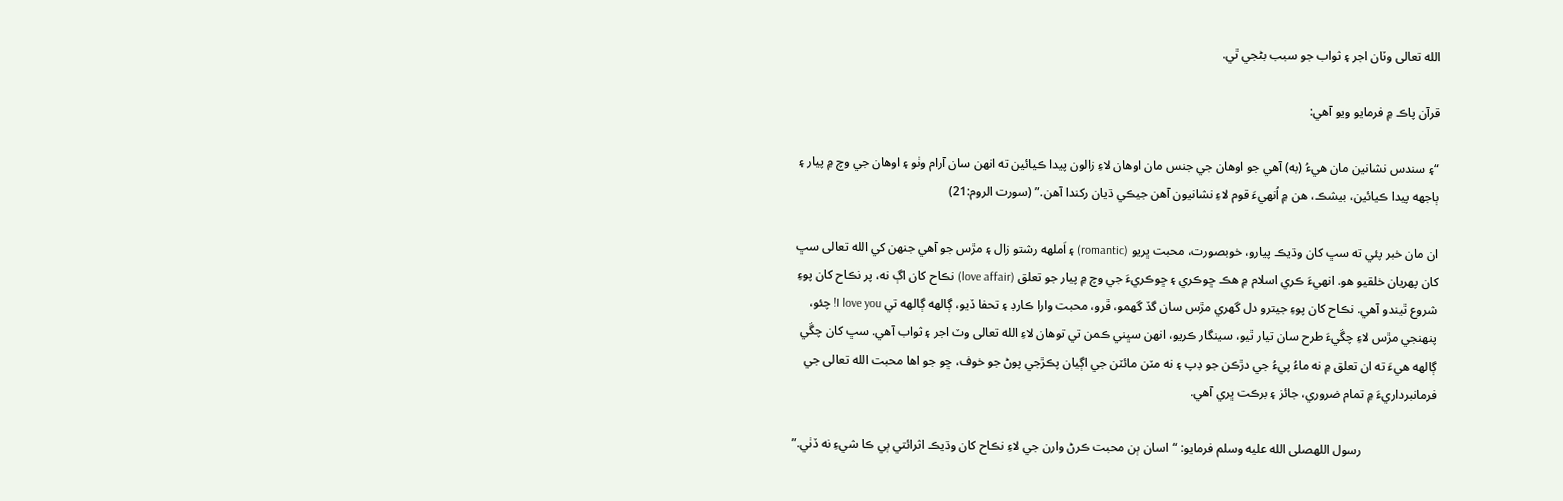الله تعالى وٽان اجر ۽ ثواب جو سبب بڻجي ٿي.

قرآن پاڪ ۾ فرمايو ويو آهي:

“۽ سندس نشانين مان ھيءُ (به) آھي جو اوھان جي جنس مان اوھان لاءِ زالون پيدا ڪيائين ته انھن سان آرام وٺو ۽ اوھان جي وچ ۾ پيار ۽ ٻاجهه پيدا ڪيائين، بيشڪ، ھن ۾ اُنھيءَ قوم لاءِ نشانيون آھن جيڪي ڌيان رکندا آھن.” (سورت الروم:21)

ان مان خبر پئي ته سڀ کان وڌيڪ پيارو، خوبصورت، محبت ڀريو (romantic) ۽ اَملهه رشتو زال ۽ مڙس جو آهي جنهن کي الله تعالى سڀ کان پهريان خلقيو هو. انهيءَ ڪري اسلام ۾ هڪ ڇوڪري ۽ ڇوڪريءَ جي وچ ۾ پيار جو تعلق (love affair) نڪاح کان اڳ نه، پر نڪاح کان پوءِ شروع ٿيندو آهي. نڪاح کان پوءِ جيترو دل گھري مڙس سان گڏ گھمو، ڦرو، محبت وارا ڪارڊ ۽ تحفا ڏيو، ڳالهه ڳالهه تي I love you! چئو، پنهنجي مڙس لاءِ چڱيءَ طرح سان تيار ٿيو، سينگار ڪريو، انهن سڀني ڪمن تي توهان لاءِ الله تعالى وٽ اجر ۽ ثواب آهي. سڀ کان چڱي ڳالهه هيءَ ته ان تعلق ۾ نه ماءُ پيءُ جي دڙڪن جو ڊپ ۽ نه مٽن مائٽن جي اڳيان پڪڙجي پوڻ جو خوف، ڇو جو اها محبت الله تعالى جي فرمانبرداريءَ ۾ تمام ضروري، جائز ۽ برڪت ڀري آهي.

                        رسول اللهصلى الله عليه وسلم فرمايو: “اسان ٻن محبت ڪرڻ وارن جي لاءِ نڪاح کان وڌيڪ اثرائتي ٻي ڪا شيءِ نه ڏٺي.”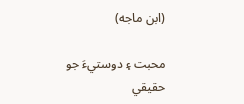(ابن ماجه)

محبت ۽ دوستيءَ جو حقيقي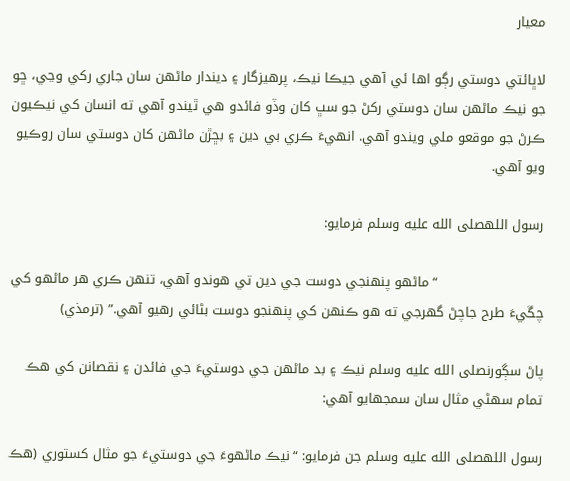معيار

لاڀائتي دوستي رڳو اها ئي آهي جيڪا نيڪ، پرهيزگار ۽ ديندار ماڻهن سان جاري رکي وڃي، ڇو جو نيڪ ماڻهن سان دوستي رکڻ جو سڀ کان وڏو فائدو هي ٿيندو آهي ته انسان کي نيڪيون ڪرڻ جو موقعو ملي ويندو آهي. انهيءَ ڪري بي دين ۽ بڇڙن ماڻهن کان دوستي سان روڪيو ويو آهي.

رسول اللهصلى الله عليه وسلم فرمايو:

                        “ماڻهو پنهنجي دوست جي دين تي هوندو آهي، تنهن ڪري هر ماڻهو کي چڱيءَ طرح جاچڻ گھرجي ته هو ڪنهن کي پنهنجو دوست بڻائي رهيو آهي.” (ترمذي)

پاڻ سڳورنصلى الله عليه وسلم نيڪ ۽ بد ماڻهن جي دوستيءَ جي فائدن ۽ نقصانن کي هڪ تمام سهڻي مثال سان سمجھايو آهي:

رسول اللهصلى الله عليه وسلم جن فرمايو: “نيڪ ماڻهوءَ جي دوستيءَ جو مثال کستوري (هڪ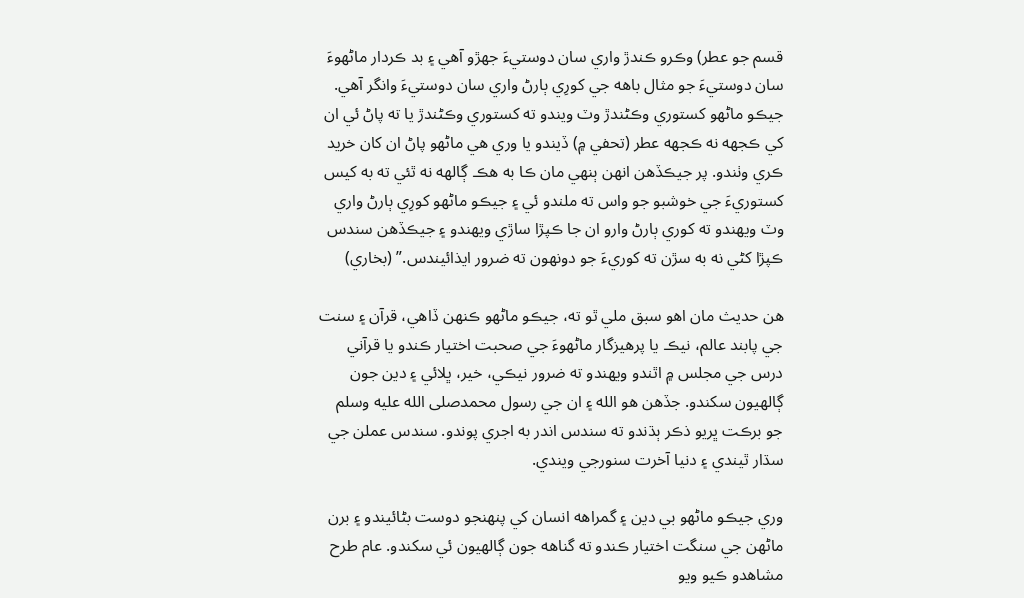قسم جو عطر) وڪرو ڪندڙ واري سان دوستيءَ جهڙو آهي ۽ بد ڪردار ماڻهوءَ سان دوستيءَ جو مثال باهه جي کورِي ٻارڻ واري سان دوستيءَ وانگر آهي. جيڪو ماڻهو کستوري وڪڻندڙ وٽ ويندو ته کستوري وڪڻندڙ يا ته پاڻ ئي ان کي ڪجھه نه ڪجھه عطر (تحفي ۾) ڏيندو يا وري هي ماڻهو پاڻ ان کان خريد ڪري وٺندو. پر جيڪڏهن انهن ٻنهي مان ڪا به هڪ ڳالهه نه ٿئي ته به کيس کستوريءَ جي خوشبو جو واس ته ملندو ئي ۽ جيڪو ماڻهو کورِي ٻارڻ واري وٽ ويهندو ته کوري ٻارڻ وارو ان جا ڪپڙا ساڙي ويهندو ۽ جيڪڏهن سندس ڪپڙا کڻي نه به سڙن ته کوريءَ جو دونهون ته ضرور ايذائيندس.” (بخاري)

هن حديث مان اهو سبق ملي ٿو ته، جيڪو ماڻهو ڪنهن ڏاهي، قرآن ۽ سنت جي پابند عالم، نيڪ يا پرهيزگار ماڻهوءَ جي صحبت اختيار ڪندو يا قرآني درس جي مجلس ۾ اٿندو ويهندو ته ضرور نيڪي، خير، ڀلائي ۽ دين جون ڳالهيون سکندو. جڏهن هو الله ۽ ان جي رسول محمدصلى الله عليه وسلم جو برڪت ڀريو ذڪر ٻڌندو ته سندس اندر به اجري پوندو. سندس عملن جي سڌار ٿيندي ۽ دنيا آخرت سنورجي ويندي.

وري جيڪو ماڻهو بي دين ۽ گمراهه انسان کي پنهنجو دوست بڻائيندو ۽ برن ماڻهن جي سنگت اختيار ڪندو ته گناهه جون ڳالهيون ئي سکندو. عام طرح مشاهدو ڪيو ويو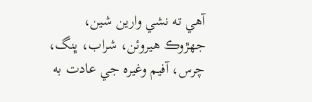آهي ته نشي وارين شين، جهڙوڪ هيروئن، شراب، ڀنگ، چرس، آفيم وغيره جي عادت به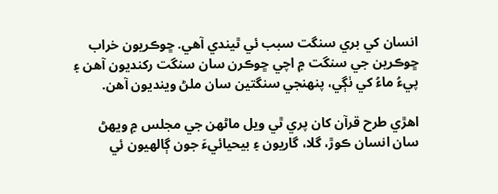انسان کي بري سنگت سبب ئي ٿيندي آهي. ڇوڪريون خراب ڇوڪرين جي سنگت ۾ اچي ڇوڪرن سان سنگت رکنديون آهن ۽ پيءُ ماءُ کي ٺڳي، پنهنجي سنگتين سان ملڻ وينديون آهن.

اهڙي طرح قرآن کان پري ٿي ويل ماڻهن جي مجلس ۾ ويهڻ سان انسان ڪوڙ، گلا، گاريون ۽ بيحيائيءَ جون ڳالهيون ئي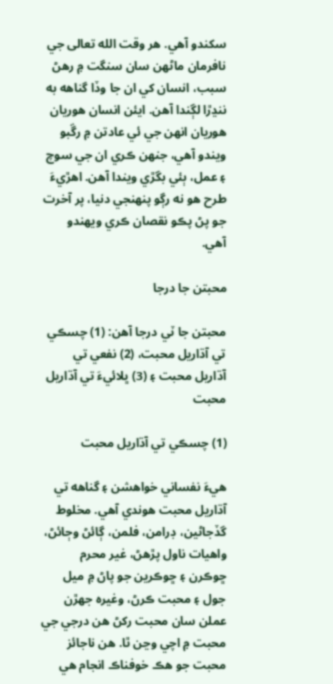سکندو آهي. هر وقت الله تعالى جي نافرمان ماڻهن سان سنگت ۾ رهڻ سبب، انسان کي ان جا وڏا گناهه به ننڍڙا لڳندا آهن. ايئن انسان هوريان هوريان انهن جي ئي عادتن ۾ رڱبو ويندو آهي، جنهن ڪري ان جي سوچ ۽ عمل، ٻئي بگڙي ويندا آهن. اهڙيءَ طرح هو نه رڳو پنهنجي دنيا، پر آخرت جو پڻ پڪو نقصان ڪري ويهندو آهي.

محبتن جا درجا

محبتن جا ٽي درجا آهن: (1) چسڪي تي آڌاريل محبت، (2) نفعي تي آڌاريل محبت ۽ (3) ڀلائيءَ تي آڌاريل محبت

(1) چسڪي تي آڌاريل محبت

هيءَ نفساني خواهشن ۽ گناهه تي آڌاريل محبت هوندي آهي. مخلوط گڏجاڻين، ڊرامن، فلمن، ڳائڻ وڄائڻ، واهيات ناول پڙهڻ، غير محرم ڇوڪرن ۽ ڇوڪرين جو پاڻ ۾ ميل جول ۽ محبت ڪرڻ، وغيره جهڙن عملن سان محبت رکڻ هن درجي جي محبت ۾ اچي وڃن ٿا. هن ناجائز محبت جو هڪ خوفناڪ انجام هي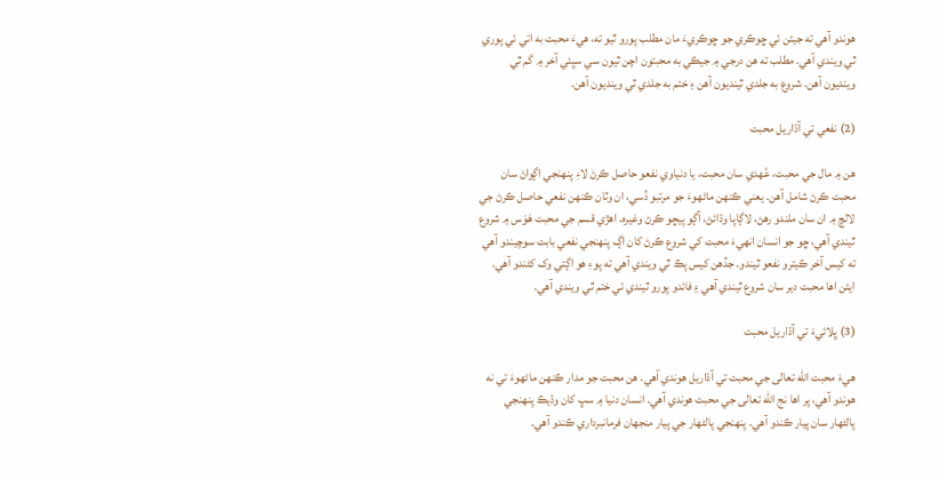هوندو آهي ته جيئن ئي ڇوڪري جو ڇوڪريءَ مان مطلب پورو ٿيو ته، هيءَ محبت به اتي ئي پوري ٿي ويندي آهي. مطلب ته هن درجي ۾ جيڪي به محبتون اچن ٿيون سي سڀئي آخر ۾ گم ٿي وينديون آهن. شروع به جلدي ٿينديون آهن ۽ ختم به جلدي ٿي وينديون آهن.

(2) نفعي تي آڌاريل محبت

هن ۾ مال جي محبت، عُهدي سان محبت، يا دنياوي نفعو حاصل ڪرڻ لاءِ پنهنجي اڳواڻ سان محبت ڪرڻ شامل آهن. يعني ڪنهن ماڻهوءَ جو مرتبو ڏسي، ان وٽان ڪنهن نفعي حاصل ڪرڻ جي لالچ ۾ ان سان ملندو رهڻ، لاڳاپا وڌائڻ، آڳو پيڇو ڪرڻ وغيره. اهڙي قسم جي محبت هَوَس ۾ شروع ٿيندي آهي، ڇو جو انسان انهيءَ محبت کي شروع ڪرڻ کان اڳ پنهنجي نفعي بابت سوچيندو آهي ته کيس آخر ڪيترو نفعو ٿيندو. جڏهن کيس پڪ ٿي ويندي آهي ته پوءِ هو اڳتي وک کڻندو آهي. ايئن اها محبت دير سان شروع ٿيندي آهي ۽ فائدو پورو ٿيندي ئي ختم ٿي ويندي آهي.

(3) ڀلائيءَ تي آڌاريل محبت

هيءَ محبت الله تعالى جي محبت تي آڌاريل هوندي آهي. هن محبت جو مدار ڪنهن ماڻهوءَ تي نه هوندو آهي، پر اها نج الله تعالى جي محبت هوندي آهي. انسان دنيا ۾ سڀ کان وڌيڪ پنهنجي پالڻهار سان پيار ڪندو آهي. پنهنجي پالڻهار جي پيار منجھان فرمانبرداري ڪندو آهي.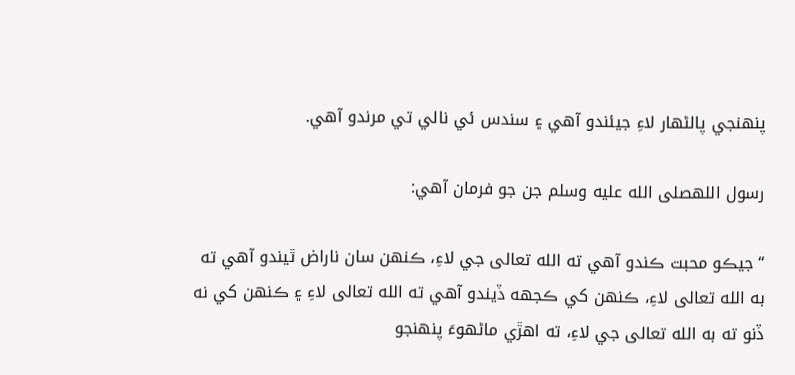پنهنجي پالڻهار لاءِ جيئندو آهي ۽ سندس ئي نالي تي مرندو آهي.

رسول اللهصلى الله عليه وسلم جن جو فرمان آهي:

“جيڪو محبت ڪندو آهي ته الله تعالى جي لاءِ، ڪنهن سان ناراض ٿيندو آهي ته به الله تعالى لاءِ، ڪنهن کي ڪجھه ڏيندو آهي ته الله تعالى لاءِ ۽ ڪنهن کي نه ڏنو ته به الله تعالى جي لاءِ، ته اهڙي ماڻهوءَ پنهنجو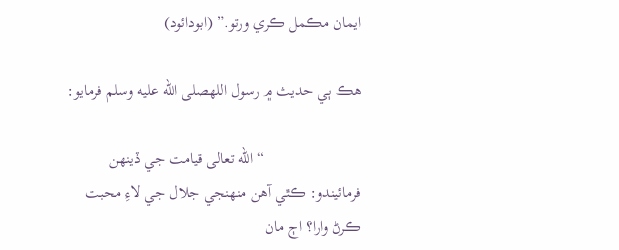ايمان مڪمل ڪري ورتو.” (ابودائود)

هڪ ٻي حديث ۾ رسول اللهصلى الله عليه وسلم فرمايو:

                        “الله تعالى قيامت جي ڏينهن فرمائيندو: ڪٿي آهن منهنجي جلال جي لاءِ محبت ڪرڻ وارا؟ اڄ مان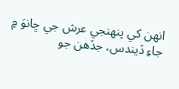انهن کي پنهنجي عرش جي ڇانوَ ۾ جاءِ ڏيندس، جڏهن جو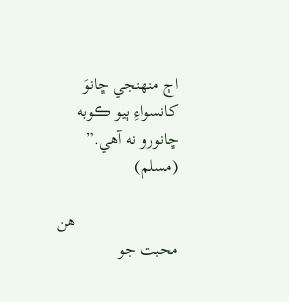اڄ منهنجي ڇانوَ کانسواءِ ٻيو ڪوبه ڇانورو نه آهي.” (مسلم)

                        هن محبت جو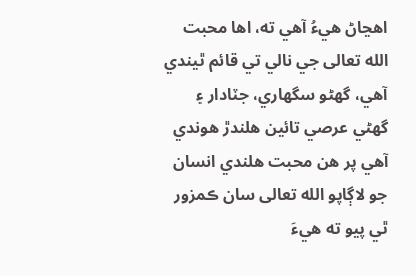اهڃاڻ هيءُ آهي ته، اها محبت الله تعالى جي نالي تي قائم ٿيندي آهي، گھڻو سگھاري، جٽادار ۽ گھڻي عرصي تائين هلندڙ هوندي آهي پر هن محبت هلندي انسان جو لاڳاپو الله تعالى سان ڪمزور ٿي پيو ته هيءَ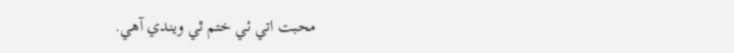محبت اتي ئي ختم ٿي ويندي آهي.